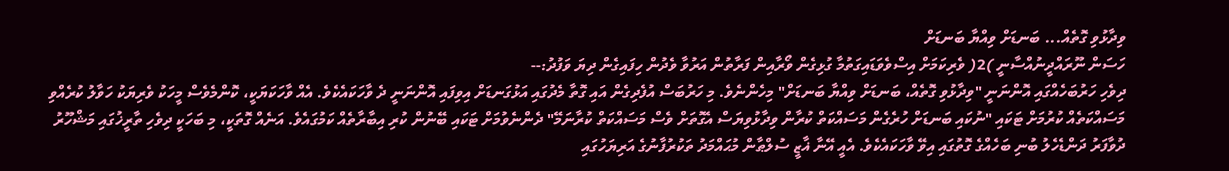ވިދާޅުވި ގޮތެއް... ބަނޑަށް ވިއްޔާ ބަނޑަށް
ހަސަން ނޫރައްދީނުއްސާނީ )2( ވެރިކަމަށް އިސްވެވަޑައިގަތުމާ ގުޅިގެން ވޯރާއިން ފަރާތުން އަރުވާ ވެދުން ހިފައިގެން ދިޔަ ވަފުދު:--
ދިވެހި ހަރުބަހެއްގައި އޮންނަނީ "ވިދާޅުވި ގޮތެއް، ބަނޑަށް ވިއްޔާ ބަނޑަށް" މިހެންނެވެ. މި ހަރުބަސް އުފެދިގެން އައި ގޮތާ މެދުގައި އަޅުގަނޑަށް އިވިފައި އޮންނަނީ ދެ ވާހަކައެކެވެ. އެއް ވާހަކަޔަކީ، ކޮންމެވެސް މީހަކު ވެރިޔަކު ހަވާލު ކުރެއްވި މަސައްކަތެއް ކުރުމަށް ޓަކައި "ނުކައި ބަނޑަށް ހުރެގެން މަސައްކަތް ކުރާން ވިދާޅުވިޔަސް އެގޮތަށް ވެސް މަސައްކަތް ކުރާނަމޭ" ދެންނެވުމަށް ޓަކައި ބޭނުން ކުރި އިބާރާތެއް ކަމުގައެވެ. އަނެއް ގޮތަކީ، މި ބަހަކީ ދިވެހި ތާރީޚުގައި މަޝްހޫރު ދުވާފަރު ދަންޑެހެލު ބުނި ބަހެއްގެ ގޮތުގައި އިވޭ ވާހަކައެކެވެ. އެއީ އޭނާ ޣާޒީ ސުލްޠާން މުޙައްމަދު ތަކުރުފާނުގެ އަރިޔަހުގައި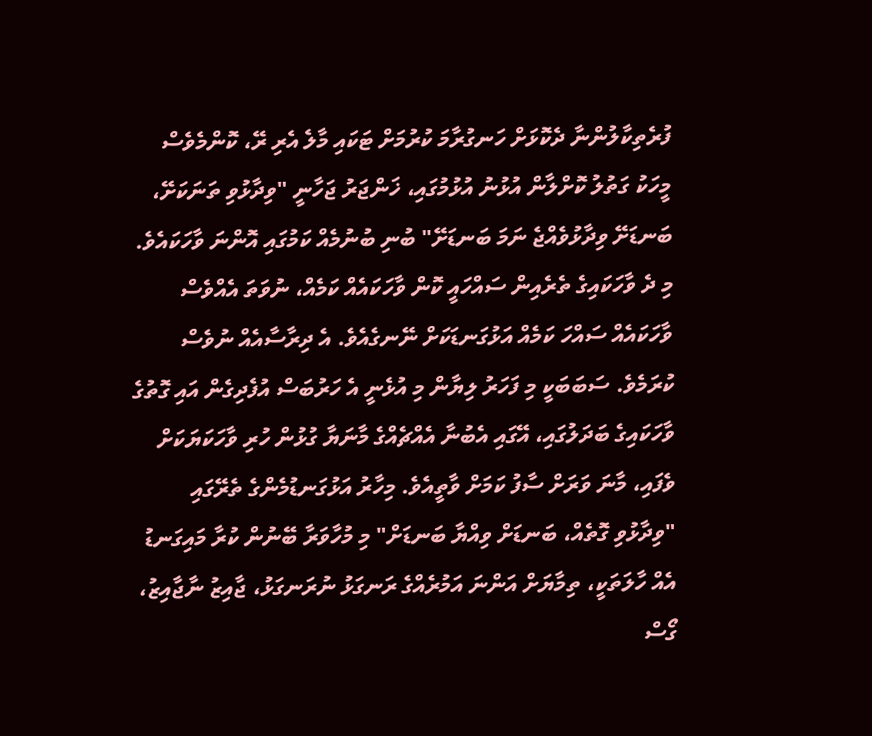ފުރެތިކާލުންނާ ދެކޮޅަށް ހަނގުރާމަ ކުރުމަށް ޓަކައި މާލެ އެރި ރޭ، ކޮންމެވެސް މީހަކު ގަތުލު ކޮށްލާން އުޅުނު އުޅުމުގައި، ޚަންޖަރު ޖަހާނީ "ވިދާޅުވި ތަނަކަށޭ، ބަނޑަށޭ ވިދާޅުވެއްޖެ ނަމަ ބަނޑަށޭ" ބުނި ބުނުމެއް ކަމުގައި އޮންނަ ވާހަކައެވެ.
މި ދެ ވާހަކައިގެ ތެރެއިން ސައްހައީ ކޮން ވާހަކައެއް ކަމެއް، ނުވަތަ އެއްވެސް ވާހަކައެއް ސައްހަ ކަމެއް އަޅުގަނޑަކަށް ނޭނގެއެވެ. އެ ދިރާސާއެއް ނުވެސް ކުރަމެވެ. ސަބަބަކީ މި ފަހަރު ލިޔާން މި އުޅެނީ އެ ހަރުބަސް އުފެދިގެން އައި ގޮތުގެ ވާހަކައިގެ ބަދަލުގައި، އޭގައި އެބުނާ އެއްޗެއްގެ މާނަޔާ ގުޅުން ހުރި ވާހަކަޔަކަށް ވެފައި، މާނަ ވަރަށް ސާފު ކަމަށް ވާތީއެވެ. މިހާރު އަޅުގަނޑުމެންގެ ތެރޭގައި "ވިދާޅުވި ގޮތެއް، ބަނޑަށް ވިއްޔާ ބަނޑަށް" މި މުހާވަރާ ބޭނުން ކުރާ މައިގަނޑު އެއް ހާލަތަކީ، ތިމާޔަށް އަންނަ އަމުރެއްގެ ރަނގަޅު ނުރަނގަޅު، ޖާއިޒު ނާޖާއިޒު، ގޯސް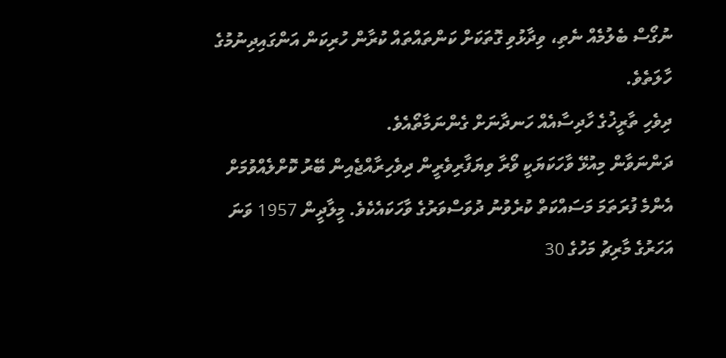ނުގޯސް ބެލުމެއް ނެތި، ވިދާޅުވި ގޮތަކަށް ކަންތައްތައް ކުރާން ހުރިކަން އަންގައިދިނުމުގެ ހާލަތެވެ.
ދިވެހި ތާރީޚުގެ ހާދިސާއެއް ހަނދާނަށް ގެންނަމާތޯއެވެ.
ދަންނަވާން މިއުޅޭ ވާހަކަޔަކީ ވޯރާ ވިޔަފާރިވެރީން ދިވެހިރާއްޖެއިން ބޭރު ކޮށްލެއްވުމަށް އެންމެ ފުރަތަމަ މަސައްކަތް ކުރެވުނު ދުވަސްވަރުގެ ވާހަކައެކެވެ. މީލާދީން 1957 ވަނަ އަހަރުގެ މާރިޗު މަހުގެ 30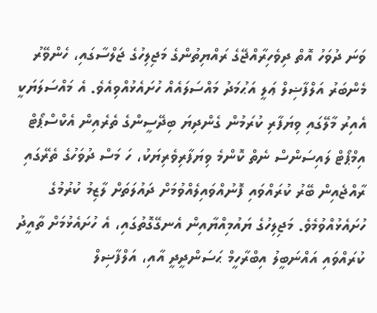ވަނަ ދުވަހު އޮތް ދިވެހިރާއްޖޭގެ ރައްޔިތުންގެ މަޖިލިހުގެ ޖަލްސާގައި، ހެންވޭރު މެންބަރު އަލްފާޟިލް ޢަލީ އަޙުމަދު މައްސަލައެއް ހުށައެޅުއްވިއެވެ. އެ މައްސަލަޔަކީ އެއިރު މާލޭގައި ވިޔަފާރި ކުރަމުން ގެންދިޔަ ބިދޭސީންގެ ތެރެއިން އެކްސްޕޯޓް އިމްޕޯޓް ލައިސަންސް ނެތް ކޮންމެ ވިޔަފާރިވެރިޔަކު، ހަ މަސް ދުވަހުގެ ތެރޭގައި ރާއްޖެއިން ބޭރު ކުރައްވައި ފޮނުއްވައިލެއްވުމަށް ދައުލަތަށް ލާޒިމު ކުރުމުގެ ހުށައެޅުއްވުމެވެ. މަޖިލިހުގެ ޔައުމިއްޔާއިން އެނގޭގޮތުގައި، އެ ހުށައެޅުމަށް ތާއީދު ކުރައްވައި އައްނަބީލު އިބްރާހީމް ޙަސަންދީދީ އާއި، އަލްފާޟިލް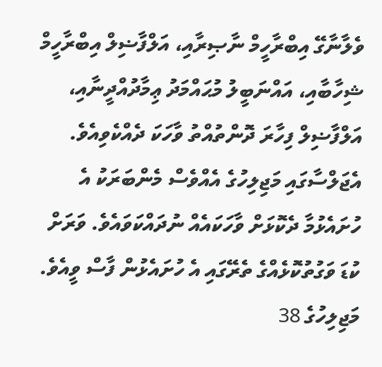ވެލާނާގޭ އިބްރާހީމް ނާޞިރާއި، އަލްފާޟިލް އިބްރާހީމް ޝިހާބާއި، އައްނަބީލު މުޙައްމަދު ޢިމާދުއްދީނާއި، އަލްފާޟިލް ފިހާރަ ދޮންތުއްތު ވާހަކަ ދެއްކެވިއެވެ. އެޖަލްސާގައި މަޖިލިހުގެ އެއްވެސް މެންބަރަކު އެ ހުށައެޅުމާ ދެކޮޅަށް ވާހަކައެއް ނުދައްކަވައެވެ. ވަރަށް ކުޑަ ވަގުތުކޮޅެއްގެ ތެރޭގައި އެ ހުށައެޅުން ފާސް ވީއެވެ. މަޖިލިހުގެ 38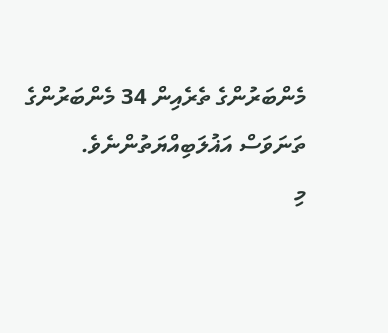މެންބަރުންގެ ތެރެއިން 34 މެންބަރުންގެ ތަނަވަސް އަޣުލަބިއްޔަތުންނެވެ.
މި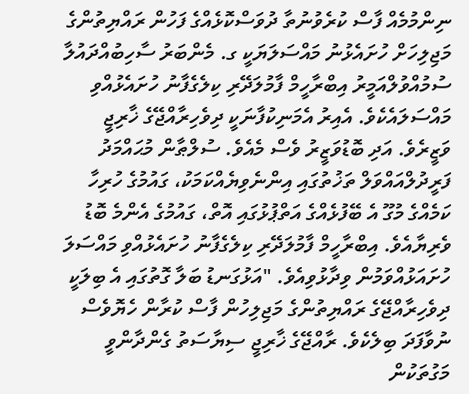ނިންމުމެއް ފާސް ކުރެވުނުތާ ދުވަސްކޮޅެއްގެ ފަހުން ރައްޔިތުންގެ މަޖިލިހަށް ހުށައެޅުނު މައްސަލަޔަކީ ގ. މެންބަރު ސާހިބުއްދައުލާ ސުމުއްވުލްއަމީރު އިބްރާހީމް ފާމުލަދޭރި ކިލެގެފާނު ހުށައެޅުއްވި މައްސަލައެކެވެ. އެއިރު އެމަނިކުފާނަކީ ދިވެހިރާއްޖޭގެ ޚާރިޖީ ވަޒީރެވެ. އަދި ބޮޑުވަޒީރު ވެސް މެއެވެ. ސުލްޠާން މުޙައްމަދު ފަރީދުލްއައްވަލް ތަޚުތުގައި އިންނެވިޔެއްކަމަކު، ގައުމުގެ ހުރިހާ ކަމެއްގެ މުގޫ އެ ބޭފުޅެއްގެ އަތްޕުޅުގައި އޮތް، ގައުމުގެ އެންމެ ބޮޑު ވެރިޔާއެވެ. އިބްރާހީމް ފާމުލަދޭރި ކިލެގެފާނު ހުށައެޅުއްވި މައްސަލަ ހުށައަޅުއްވަމުން ވިދާޅުވިއެވެ. "އަޅުގަނޑު ބަލާ ގޮތުގައި އެ ބިލަކީ ދިވެހިރާއްޖޭގެ ރައްޔިތުންގެ މަޖިލިހުން ފާސް ކުރާން ހެޔޮވެސް ނުވާފަދަ ބިލެކެވެ. ރާއްޖޭގެ ޚާރިޖީ ސިޔާސަތު ގެންދާންވީ މަގުތަކުން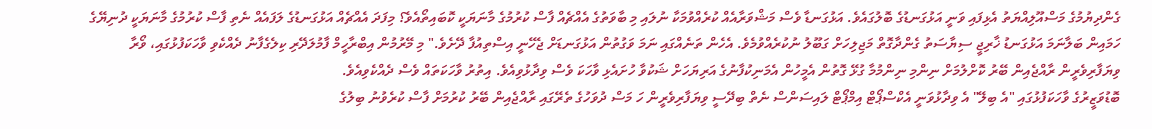ގެންދިޔުމުގެ މަސްއޫލިއްޔަތު އެޅިފައި ވަނީ އަޅުގަނޑުގެ ބޮލުގައެވެ. އަޅުގަނޑާ ވެސް މަޝްވަރާއެއް ކުރެއްވުމަކާ ނުލައި މި ބާވަތުގެ އެއްޗެއް ފާސް ކުރުމުގެ މާނަޔަކީ ކޮބައިތޯއެވެ؟ މިފަދަ އެއްޗެއް އަޅުގަނޑުގެ ލަފައެއް ނެތި ފާސް ކުރުމުގެ މާނަޔަކީ ދުނިޔޭގެ ހަމައިން ބަލާނަމަ އަޅުގަނޑު ޚާރިޖީ ސިޔާސަތު ގެންދާގޮތް މަޖިލިހަށް ގަބޫލު ނުކުރެއްވުމެވެ. އެހެން ތަނެއްގައި ނަމަ ވަގުތުން އަޅުގަނޑަށް ޖެހޭނީ އިސްތިއުފާ ދޭށެވެ." މި މޭރުމުން އިބްރާހީމް ފާމުލަދޭރި ކިލެގެފާނު ދެއްކެވި ވާހަކަފުޅުގައި، ވޯރާ ވިޔަފާރިވެރީން ރާއްޖެއިން ބޭރު ކޮށްލުމަށް ނިންމި ނިންމުމާ ގުޅޭ ގޮތުން އެމީހުން އެމަނިކުފާނުގެ އަރިޔަހަށް ޝަކުވާ ހުށައެޅި ވާހަކަ ވެސް ވިދާޅުވިއެވެ. އިތުރު ވާހަކަތައް ވެސް ދެއްކެވިއެވެ.
ބޮޑުވަޒީރުގެ ވާހަކަފުޅުގައި "އެ ބިލޭ" އެ ވިދާޅުވަނީ އެކްސްޕޯޓް އިމްޕޯޓް ލައިސަންސް ނެތް ބިދޭސީ ވިޔަފާރިވެރީން ހަ މަސް ދުވަހުގެ ތެރޭގައި ރާއްޖެއިން ބޭރު ކުރުމަށް ފާސް ކުރެވުނު ބިލުގެ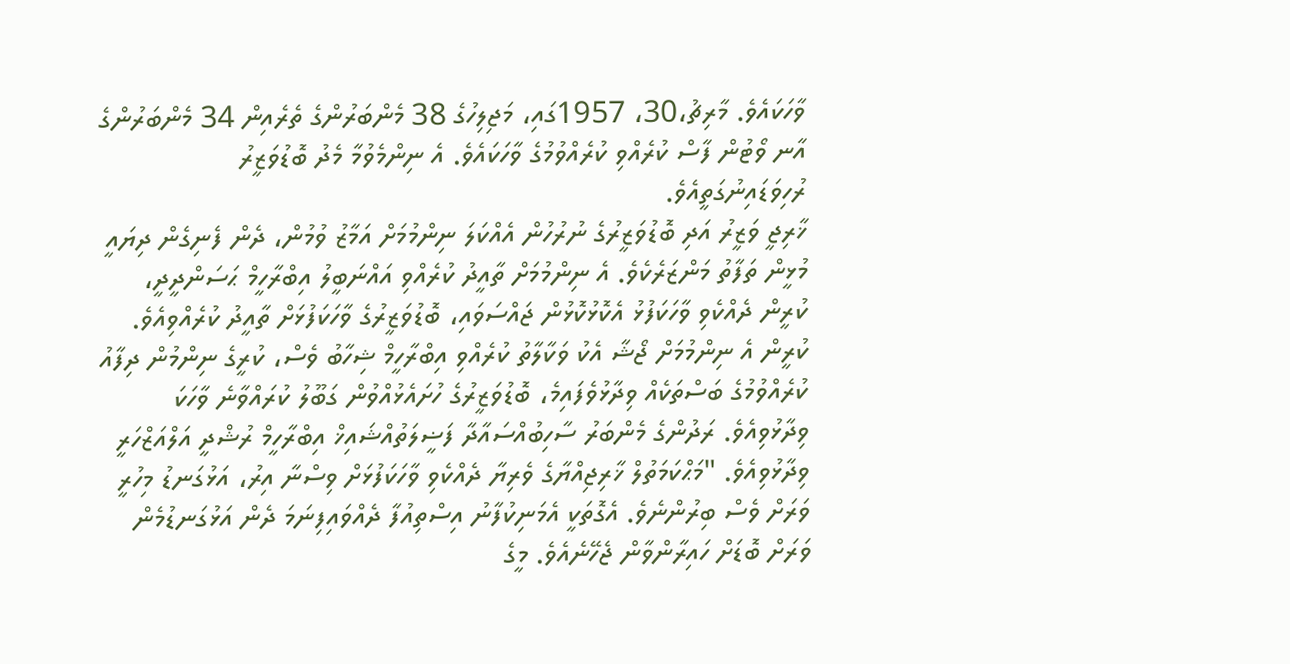ވާހަކައެވެ. މާރިޗު،30، 1957ގައި، މަޖިލިހުގެ 38 މެންބަރުންގެ ތެރެއިން 34 މެންބަރުންގެ އާނ ވޯޓުން ފާސް ކުރެއްވި ކުރެއްވުމުގެ ވާހަކައެވެ. އެ ނިންމެވުމާ މެދު ބޮޑުވަޒީރު ރުހިވަޑައިނުގަތީއެވެ.
ޚާރިޖީ ވަޒީރު އަދި ބޮޑުވަޒީރުގެ ނުރުހުން އެއްކަލަ ނިންމުމަށް އަމާޒު ވުމުން، ދެން ފެނިގެން ދިޔައީ މުޅީން ތަފާތު މަންޒަރެކެވެ. އެ ނިންމުމަށް ތާއީދު ކުރެއްވި އައްނަބީލު އިބްރާހީމް ޙަސަންދީދީ، ކުރީން ދެއްކެވި ވާހަކަފުޅު އެކޮޅުކޮޅުން ޖައްސަވައި، ބޮޑުވަޒީރުގެ ވާހަކަފުޅަށް ތާއީދު ކުރެއްވިއެވެ. ކުރީން އެ ނިންމުމަށް ޖޯޝާ އެކު ވަކާލާތު ކުރެއްވި އިބްރާހީމް ޝިހާބު ވެސް، ކުރީގެ ނިންމުން ދިފާއު ކުރެއްވުމުގެ ބަސްތަކެއް ވިދާޅުވެފައިމެ، ބޮޑުވަޒީރުގެ ހުށައެޅުއްވުން ގަބޫލު ކުރައްވާނެ ވާހަކަ ވިދާޅުވިއެވެ. ރަދުންގެ މެންބަރު ސާހިބުއްސައާދާ ފަޟީލަތުއްޝައިޚް އިބްރާހީމް ރުޝްދީ އަލްއަޒްހަރީ ވިދާޅުވިއެވެ. "މަޙްކަމަތުލް ޚާރިޖިއްޔާގެ ވެރިޔާ ދެއްކެވި ވާހަކަފުޅަށް ވިސްނާ އިރު، އަޅުގަނޑު މިހުރީ ވަރަށް ވެސް ބިރުންނެވެ. އެގޮތަކީ އެމަނިކުފާނު އިސްތިއުފާ ދެއްވައިފިނަމަ ދެން އަޅުގަނޑުމެން ވަރަށް ބޮޑަށް ހައިރާންވާން ޖެހޭނެއެވެ. މީގެ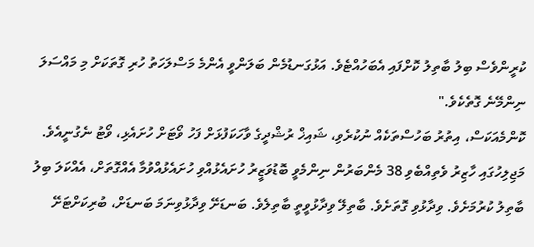ކުރީންވެސް ބިލު ބާތިލު ކޮށްފައި އެބަހުއްޓެވެ. އަޅުގަނޑުމެން ބަލަންވީ އެންމެ މަސްލަހަތު ހުރި ގޮތަކަށް މި މައްސަލަ ނިންމޭނެ ގޮތެކެވެ."
ކޮންމެއަކަސް، އިތުރު ބަހުސްތަކެއް ނުކުރެވި، ޝައިޚް ރުޝްދީގެ ވާހަކަފުޅަށް ފަހު ވޯޓަށް ހުށައެޅި، ވޯޓު ނެގުނީއެވެ. މަޖިލިހުގައި ހާޒިރު ވެތިއްބެވި 38 މެންބަރުން ނިންމެވީ ބޮޑުވަޒީރު ހުށައެޅުއްވި ހުށައެޅުއްވުމާ އެއްގޮތަށް، އެއްކަލަ ބިލު ބާތިލު ކުރުމަށެވެ. ވިދާޅުވި ގޮތަށެވެ. ބާތިލޭ ވިދާޅުވީތީ ބާތިލެވެ. ބަނޑަށޭ ވިދާޅުވިނަމަ ބަނޑަށް، ބުރިކަށްޓަށޭ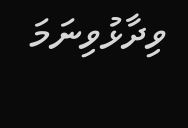ވިދާޅުވިނަމަ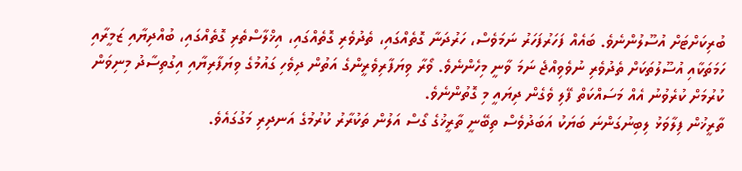ބުރިކަށްޓަށް އުސޫލުންނެވެ. ބައެއް ފަހަރުފަހަރު ނަމަވެސް، ހަރުދަނާ ގޮތެއްގައި، ތެދުވެރި ގޮތެއްގައި، އިޚްލާސްތެރި ގޮތެއްގައި، ބުއްދިޔާއި ޒަމީރާއި ހަމަތަކާއި އުސޫލުތަކަށް ތެދުވެރި ނުވެވިއްޖެ ނަމަ ވާނީ މިހެންނެވެ. ވޯރާ ވިޔަފާރިވެރީންގެ އަތުން ދިވެހި ގައުމުގެ ވިޔަފާރިޔާއި އިގުތިސާދު މިނިވަން ކުރުމަށް ކުރެވުނު އެއް މަސައްކަތް ފޭލި ވެގެން ދިޔައީ މި ގޮތުންނެވެ.
ތާރީޚުން ފިލާވަޅު ލިބިނުގަންނަ ބަޔަކު އަބަދުވެސް ތިބޭނީ ތާރީޚުގެ ގޯސް އަލުން ތަކުރާރު ކުރުމުގެ އަނދިރި މަގުގައެވެ.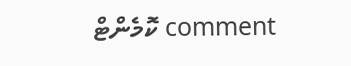comment ކޮމެންޓް